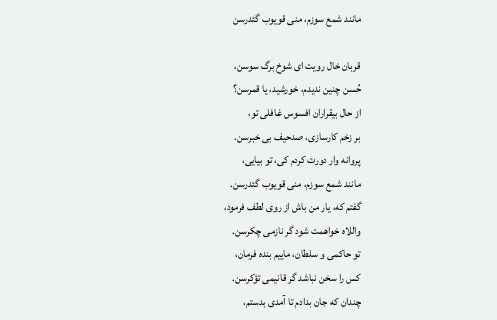مانند شمع سوزم، منی قویوب گئدرسن

قربان خال رویت ای شوخ برگ سوسن،
حُسن چنین ندیدم، خورشید، یا قمرسن؟
از حال بیقراران افسوس غافلی تو،
بر زخم کارسازی، صدحیف بی خبرسن.
پروانه وار دورت کردم کی، تو بیایی،
مانند شمع سوزم، منی قویوب گئدرسن.
گفتم که، یار من باش از روی لطف فرمود،
واللاه خواهمت شود گر نازمی چکرسن.
تو حاکمی و سلطان، ماییم بنده فرمان،
کس را سخن نباشد گر قانیمی تؤکرسن.
چندان که جان بدادم تا آمدی بدستم،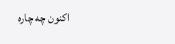اکنون چه چاره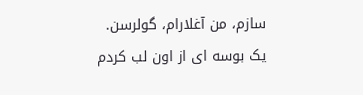سازم، من آغلارام، گولرسن.
یک بوسه ای از اون لب کردم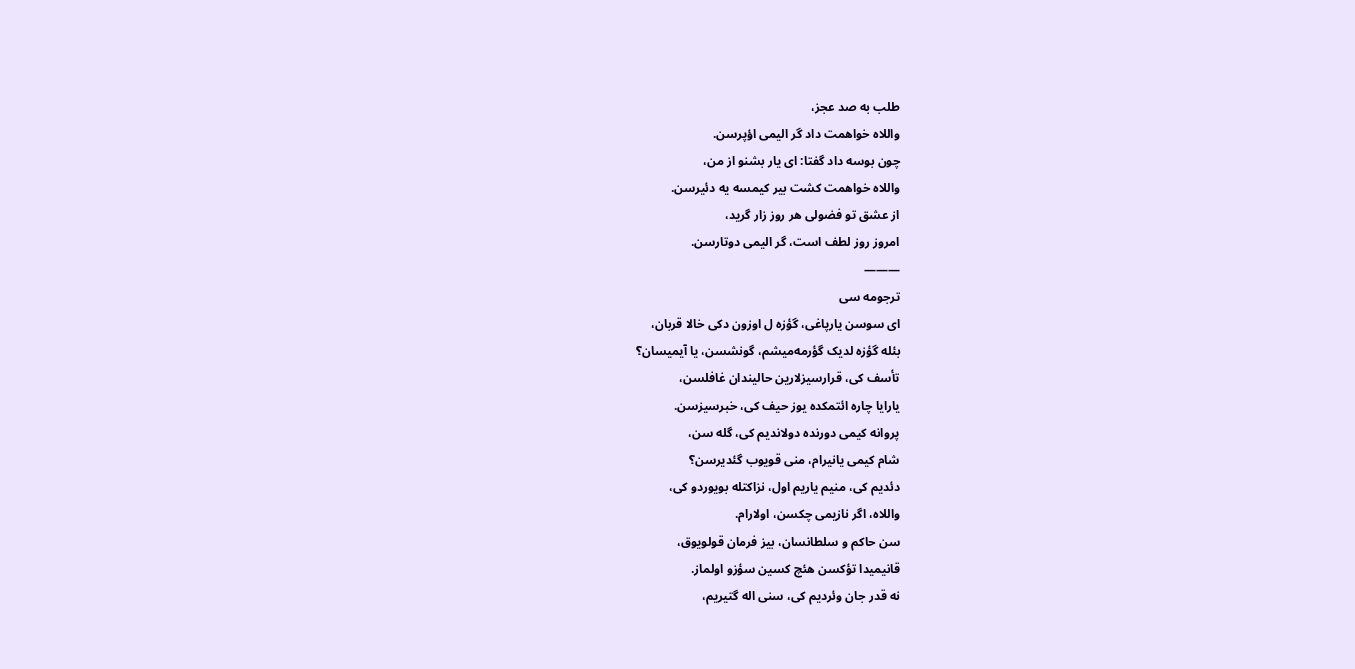طلب به صد عجز،
واللاه خواهمت داد گر الیمی اؤپرسن.
چون بوسه داد گفتا: ای یار بشنو از من،
واللاه خواهمت کشت بیر کیمسه یه دئیرسن.
از عشق تو فضولی هر روز زار گرید،
امروز روز لطف است، گر الیمی دوتارسن.
———
ترجومه سی
ای سوسن یارپاغی، گؤزه ل اوزون دکی خالا قربان،
بئله گؤزه لدیک گؤرمه‌میشم، گونشسن، یا آیمیسان؟
تأسف کی، قرارسیزلارین حالیندان غافلسن،
یارایا چاره ائتمکده یوز حیف کی، خبرسیزسن.
پروانه کیمی دورنده دولاندیم کی، گله سن،
شام کیمی یانیرام، منی قویوب گئدیرسن؟
دئدیم کی، منیم یاریم اول، نزاکتله بویوردو کی،
واللاه، اگر نازیمی چکسن، اولارام.
سن حاکم و سلطانسان، بیز فرمان قولویوق،
قانیمیدا تؤکسن هئچ کسین سؤزو اولماز.
نه قدر جان وئردیم کی، سنی اله گتیریم،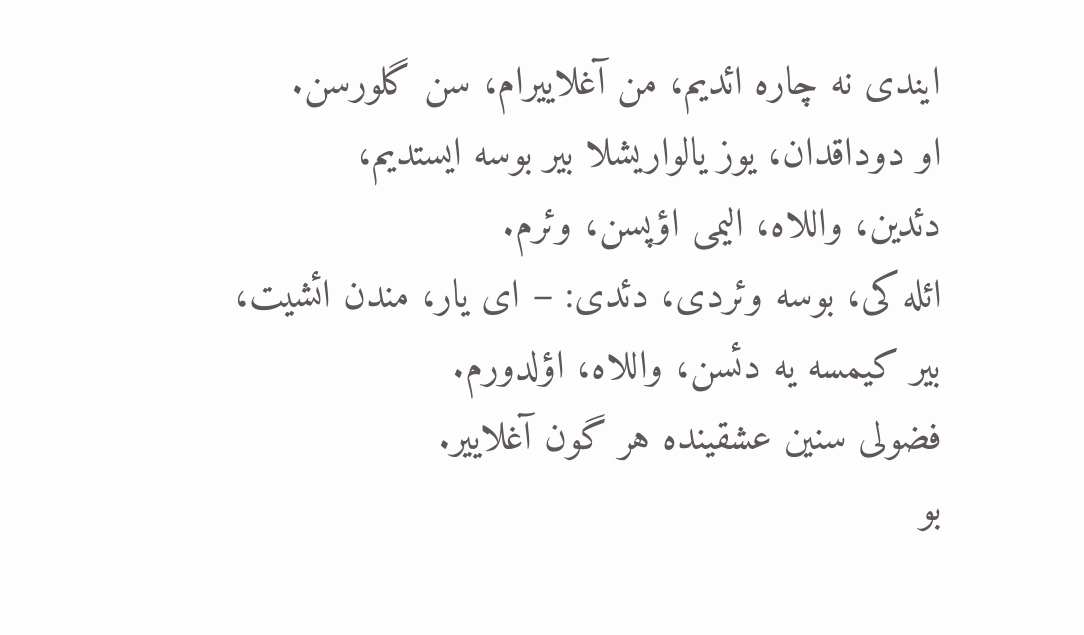ایندی نه چاره ائدیم، من آغلاییرام، سن گلورسن.
او دوداقدان، یوز یالواریشلا بیر بوسه ایستدیم،
دئدین، واللاه، الیمی اؤپسن، وئرم.
ائله کی، بوسه وئردی، دئدی: – ای یار، مندن ائشیت،
بیر کیمسه یه دئسن، واللاه، اؤلدورم.
فضولی سنین عشقینده هر گون آغلاییر.
بو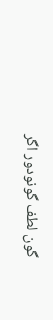گون لطف گونودور اگر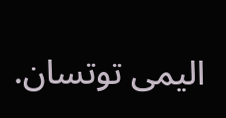الیمی توتسان.